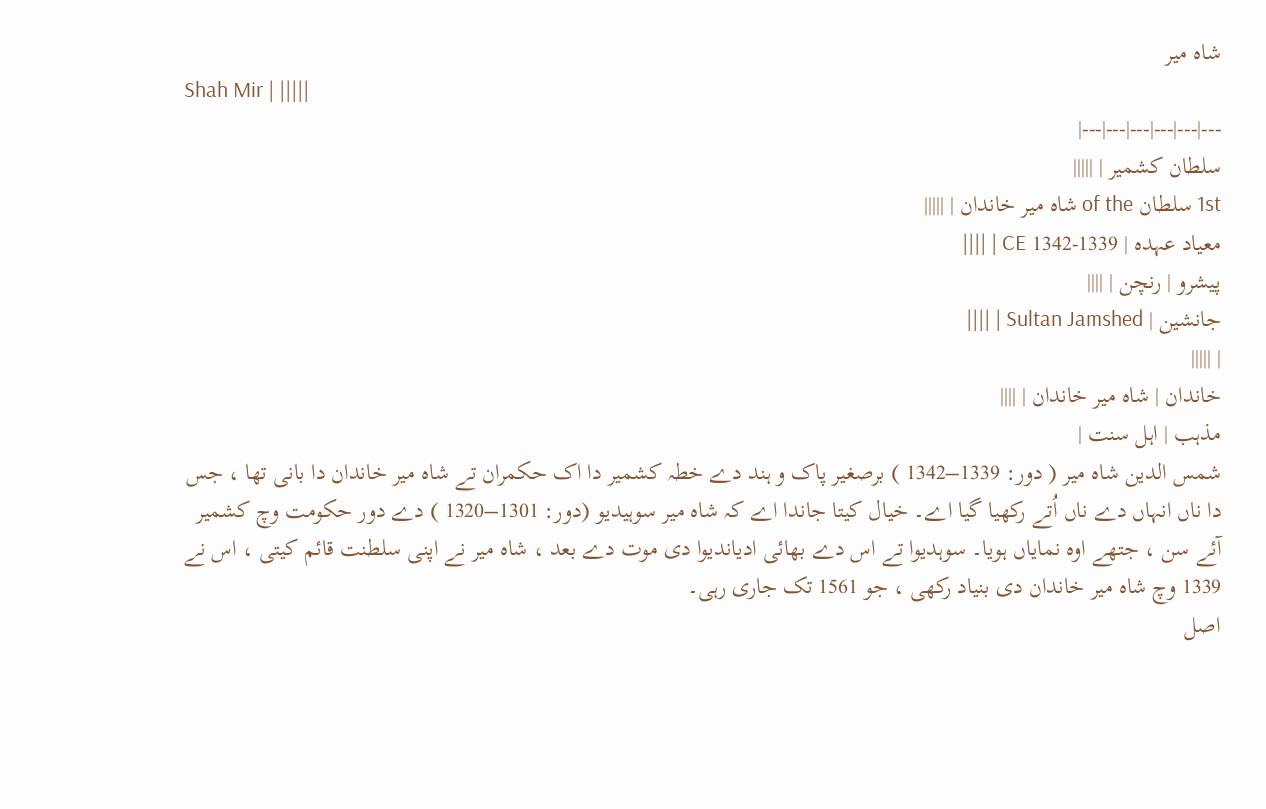شاہ میر
Shah Mir | |||||
---|---|---|---|---|---|
سلطان کشمیر | |||||
1st سلطان of the شاہ میر خاندان | |||||
معیاد عہدہ | 1339-1342 CE | ||||
پیشرو | رنچن | ||||
جانشین | Sultan Jamshed | ||||
| |||||
خاندان | شاہ میر خاندان | ||||
مذہب | اہل سنت |
شمس الدین شاہ میر ( دور: 1339–1342 ) برصغیر پاک و ہند دے خطہ کشمیر دا اک حکمران تے شاہ میر خاندان دا بانی تھا ، جس دا ناں انہاں دے ناں اُتے رکھیا گیا اے۔ خیال کيتا جاندا اے کہ شاہ میر سوہیدیو (دور: 1301–1320 ) دے دور حکومت وچ کشمیر آئے سن ، جتھے اوہ نمایاں ہويا۔ سوہدیوا تے اس دے بھائی ادیاندیوا دی موت دے بعد ، شاہ میر نے اپنی سلطنت قائم کيتی ، اس نے 1339 وچ شاہ میر خاندان دی بنیاد رکھی ، جو 1561 تک جاری رہی۔
اصل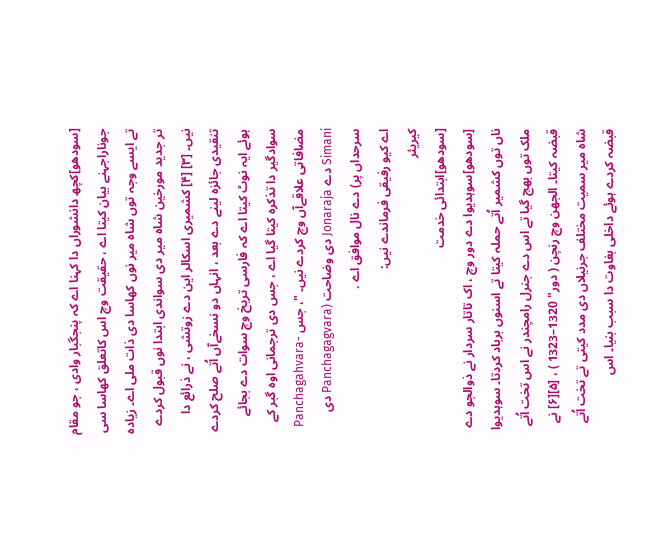[سودھو]کچھ دانشوراں دا کہنا اے کہ پنجگبار وادی ، جو مقام جوناراجہنے بیان کيتا اے ، حقیقت وچ اس کاتعلق کھاسا سی تے ايسے وجہ توں شاہ میر نوں کھاسا دی ذات ملی اے۔ زیادہ تر جدید مورخین شاہ میر دی سواندی ابتدا نوں قبول کردے نيں۔ [۳] [۴] کشمیری اسکالر این دے زوتشی ، نے ذرائع دا تنقیدی جائزہ لینے دے بعد ، انہاں دو نسخےآں اُتے صلح کردے ہوئے ایہ نوٹ کيتا اے کہ فارسی تریخ وچ سوات دے بجائے سوادگیر دا تذکرہ کيتا گیا اے ، جس دی ترجمانی اوہ گبر کے مضافاتی علاقےآں وچ کردے نيں۔ "، جس Panchagahvara-Simani دے Jonaraja دی وضاحت (Panchagagvara دی سرحداں پر) دے نال موافق اے .
اے کیو رفیقی فرماندے نيں:
کیریئر
[سودھو]ابتدائی خدمت
[سودھو]سوہدیوا دے دور وچ ، اک تاتار سردار نے ذوالجو دے ناں توں کشمیر اُتے حملہ کيتا تے اسنوں برباد کردتا۔ سوہدیوا ملک توں بھج گیا تے اس دے جنرل رامچندر نے اس تخت اُتے قبضہ کيتا۔ الجھن وچ رنچن ( دور" 1320–1323 ) ، [۵][۶] نے شاہ میر سمیت مختلف جرنیلاں دی مدد کيتی تے تخت اُتے قبضہ کردے ہوئے داخلی بغاوت دا سبب بنیا۔ اس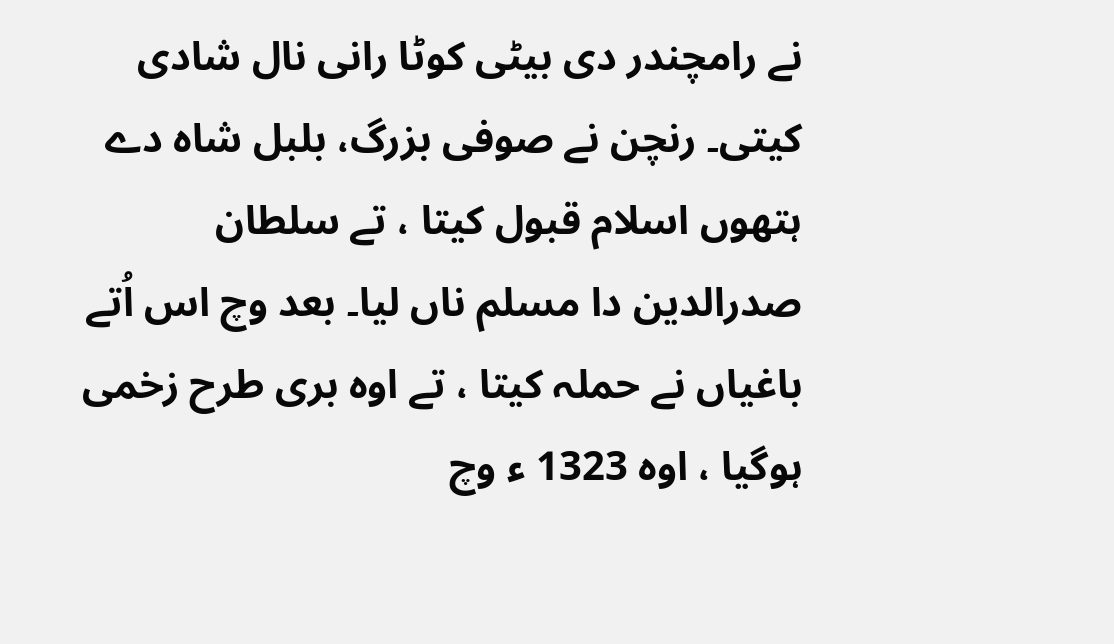نے رامچندر دی بیٹی کوٹا رانی نال شادی کيتی۔ رنچن نے صوفی بزرگ، بلبل شاہ دے ہتھوں اسلام قبول کيتا ، تے سلطان صدرالدین دا مسلم ناں لیا۔ بعد وچ اس اُتے باغیاں نے حملہ کيتا ، تے اوہ بری طرح زخمی ہوگیا ، اوہ 1323 ء وچ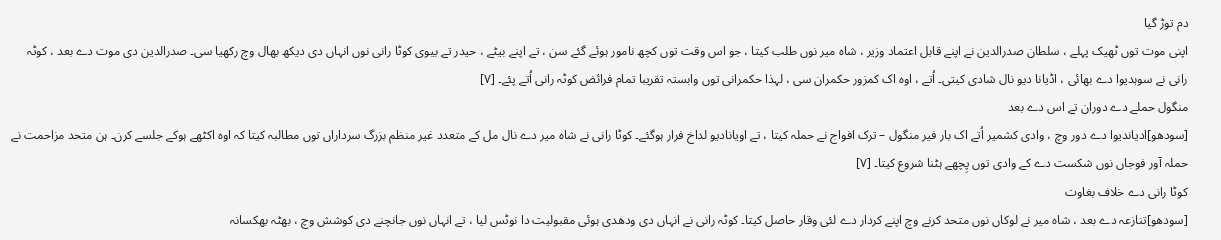دم توڑ گیا
اپنی موت توں ٹھیک پہلے ، سلطان صدرالدین نے اپنے قابل اعتماد وزیر ، شاہ میر نوں طلب کيتا ، جو اس وقت توں کچھ نامور ہوئے گئے سن ، تے اپنے بیٹے ، حیدر تے بیوی کوٹا رانی نوں انہاں دی دیکھ بھال وچ رکھیا سی۔ صدرالدین دی موت دے بعد ، کوٹہ رانی نے سوہدیوا دے بھائی ، اڈیانا دیو نال شادی کيتی۔ اُتے ، اوہ اک کمزور حکمران سی ، لہذا حکمرانی توں وابستہ تقریبا تمام فرائض کوٹہ رانی اُتے پئے۔ [۷]
منگول حملے دے دوران تے اس دے بعد
[سودھو]ادیاندیوا دے دور وچ ، وادی کشمیر اُتے اک بار فیر منگول – ترک افواج نے حملہ کيتا ، تے اویانادیو لداخ فرار ہوگئے۔ کوٹا رانی نے شاہ میر دے نال مل کے متعدد غیر منظم بزرگ سرداراں توں مطالبہ کيتا کہ اوہ اکٹھے ہوکے جلسے کرن۔ ہن متحد مزاحمت نے حملہ آور فوجاں نوں شکست دے کے وادی توں پِچھے ہٹنا شروع کيتا۔ [۷]
کوٹا رانی دے خلاف بغاوت
[سودھو]تنازعہ دے بعد ، شاہ میر نے لوکاں نوں متحد کرنے وچ اپنے کردار دے لئی وقار حاصل کيتا۔ کوٹہ رانی نے انہاں دی ودھدی ہوئی مقبولیت دا نوٹس لیا ، تے انہاں نوں جانچنے دی کوشش وچ ، بھٹہ بھکسانہ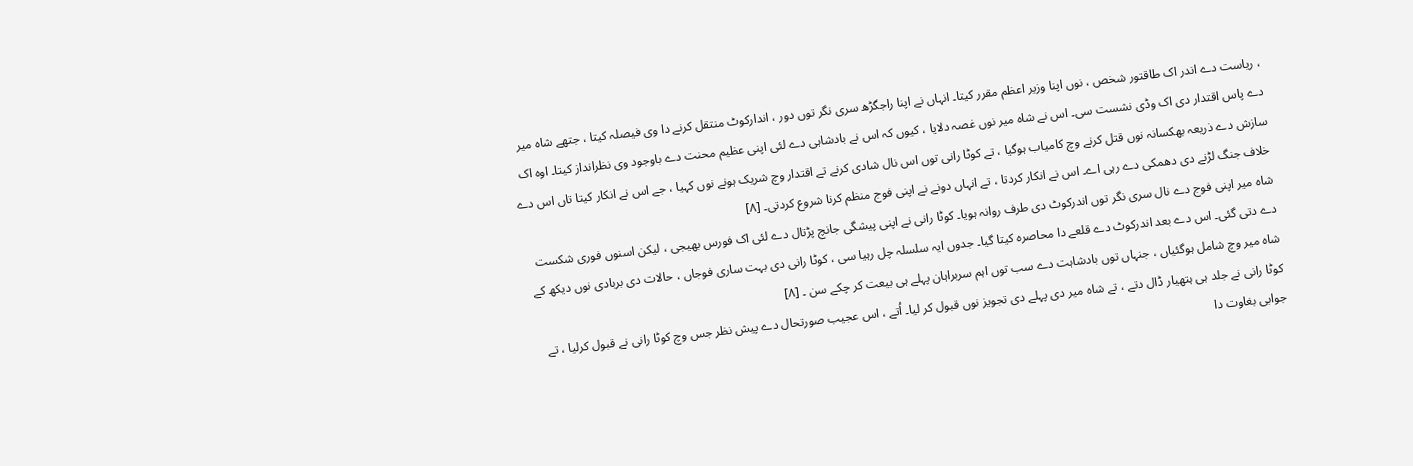، ریاست دے اندر اک طاقتور شخص ، نوں اپنا وزیر اعظم مقرر کيتا۔ انہاں نے اپنا راجگڑھ سری نگر توں دور ، اندارکوٹ منتقل کرنے دا وی فیصلہ کيتا ، جتھے شاہ میر دے پاس اقتدار دی اک وڈی نشست سی۔ اس نے شاہ میر نوں غصہ دلایا ، کیوں کہ اس نے بادشاہی دے لئی اپنی عظیم محنت دے باوجود وی نظرانداز کيتا۔ اوہ اک سازش دے ذریعہ بھکسانہ نوں قتل کرنے وچ کامیاب ہوگیا ، تے کوٹا رانی توں اس نال شادی کرنے تے اقتدار وچ شریک ہونے نوں کہیا ، جے اس نے انکار کيتا تاں اس دے خلاف جنگ لڑنے دی دھمکی دے رہی اے۔ اس نے انکار کردتا ، تے انہاں دونے نے اپنی فوج منظم کرنا شروع کردتی۔ [۸]
شاہ میر اپنی فوج دے نال سری نگر توں اندرکوٹ دی طرف روانہ ہويا۔ کوٹا رانی نے اپنی پیشگی جانچ پڑتال دے لئی اک فورس بھیجی ، لیکن اسنوں فوری شکست دے دتی گئی۔ اس دے بعد اندرکوٹ دے قلعے دا محاصرہ کيتا گیا۔ جدوں ایہ سلسلہ چل رہیا سی ، کوٹا رانی دی بہت ساری فوجاں ، حالات دی بربادی نوں دیکھ کے شاہ میر وچ شامل ہوگئياں ، جنہاں توں بادشاہت دے سب توں اہم سربراہان پہلے ہی بیعت کر چکے سن ۔ [۸]
کوٹا رانی نے جلد ہی ہتھیار ڈال دتے ، تے شاہ میر دی پہلے دی تجویز نوں قبول کر ليا۔ اُتے ، اس عجیب صورتحال دے پیش نظر جس وچ کوٹا رانی نے قبول کرلیا ، تے جوابی بغاوت دا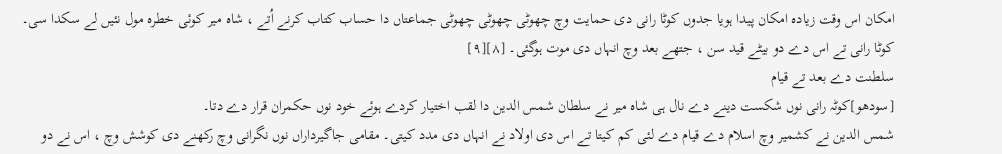امکان اس وقت زیادہ امکان پیدا ہويا جدوں کوٹا رانی دی حمایت وچ چھوٹی چھوٹی چھوٹی جماعتاں دا حساب کتاب کرنے اُتے ، شاہ میر کوئی خطرہ مول نئيں لے سکدا سی۔ کوٹا رانی تے اس دے دو بیٹے قید سن ، جتھے بعد وچ انہاں دی موت ہوگئی۔ [۸][۹]
سلطنت دے بعد تے قیام
[سودھو]کوٹہ رانی نوں شکست دینے دے نال ہی شاہ میر نے سلطان شمس الدین دا لقب اختیار کردے ہوئے خود نوں حکمران قرار دے دتا۔
شمس الدین نے کشمیر وچ اسلام دے قیام دے لئی کم کيتا تے اس دی اولاد نے انہاں دی مدد کيتی۔ مقامی جاگیرداراں نوں نگرانی وچ رکھنے دی کوشش وچ ، اس نے دو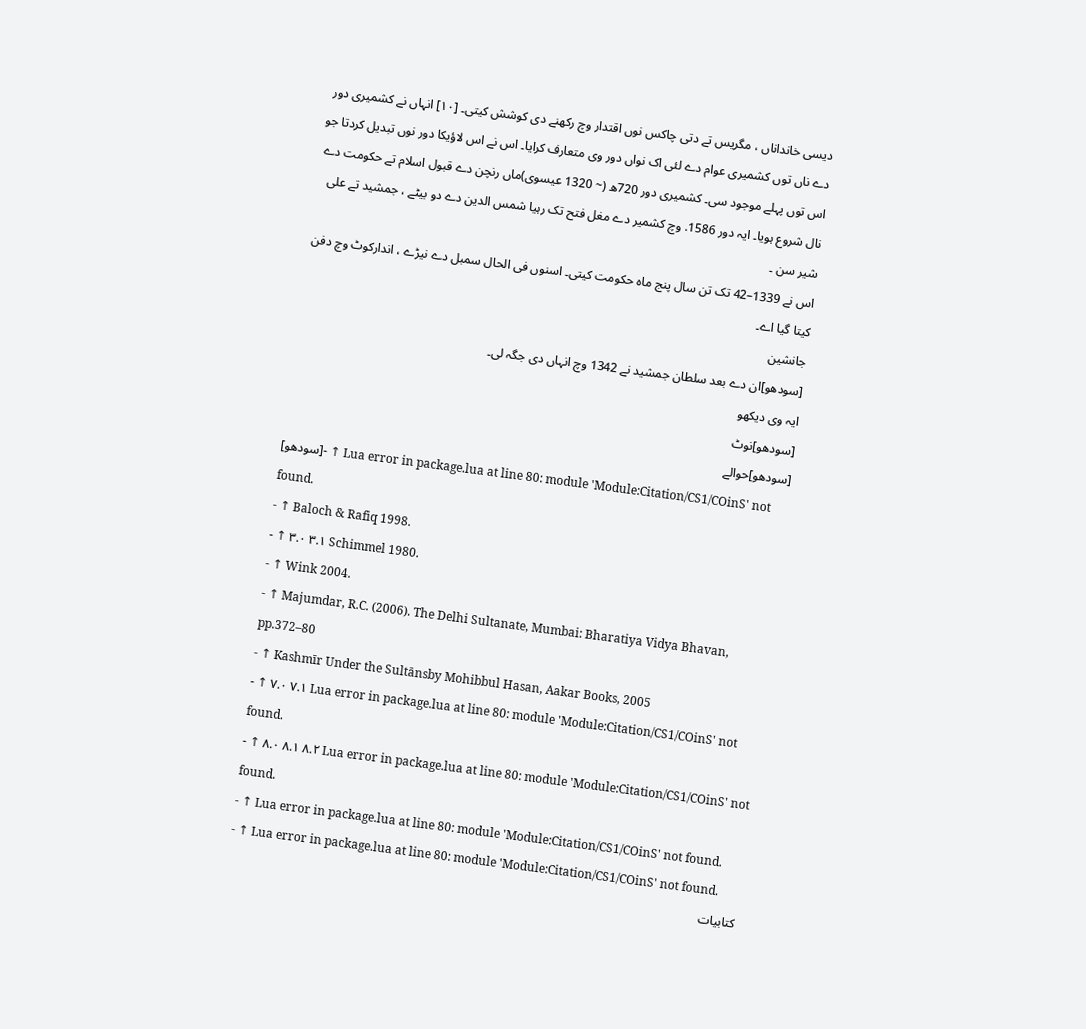دیسی خانداناں ، مگریس تے دتی چاکس نوں اقتدار وچ رکھنے دی کوشش کيتی۔ [۱۰] انہاں نے کشمیری دور دے ناں توں کشمیری عوام دے لئی اک نواں دور وی متعارف کرایا۔ اس نے اس لاؤیکا دور نوں تبدیل کردتا جو اس توں پہلے موجود سی۔ کشمیری دور 720ھ (~ 1320 عیسوی)ماں رنچن دے قبول اسلام تے حکومت دے نال شروع ہويا۔ ایہ دور 1586. وچ کشمیر دے مغل فتح تک رہیا شمس الدین دے دو بیٹے ، جمشید تے علی شیر سن ۔
اس نے 1339–42 تک تن سال پنج ماہ حکومت کيتی۔ اسنوں فی الحال سمبل دے نیڑے ، اندارکوٹ وچ دفن کيتا گیا اے۔
جانشین
[سودھو]ان دے بعد سلطان جمشید نے 1342 وچ انہاں دی جگہ لی۔
ایہ وی دیکھو
[سودھو]نوٹ
[سودھو]حوالے
[سودھو]- ↑ Lua error in package.lua at line 80: module 'Module:Citation/CS1/COinS' not found.
- ↑ Baloch & Rafiq 1998.
- ↑ ۳.۰ ۳.۱ Schimmel 1980.
- ↑ Wink 2004.
- ↑ Majumdar, R.C. (2006). The Delhi Sultanate, Mumbai: Bharatiya Vidya Bhavan, pp.372–80
- ↑ Kashmīr Under the Sultānsby Mohibbul Hasan, Aakar Books, 2005
- ↑ ۷.۰ ۷.۱ Lua error in package.lua at line 80: module 'Module:Citation/CS1/COinS' not found.
- ↑ ۸.۰ ۸.۱ ۸.۲ Lua error in package.lua at line 80: module 'Module:Citation/CS1/COinS' not found.
- ↑ Lua error in package.lua at line 80: module 'Module:Citation/CS1/COinS' not found.
- ↑ Lua error in package.lua at line 80: module 'Module:Citation/CS1/COinS' not found.
کتابیات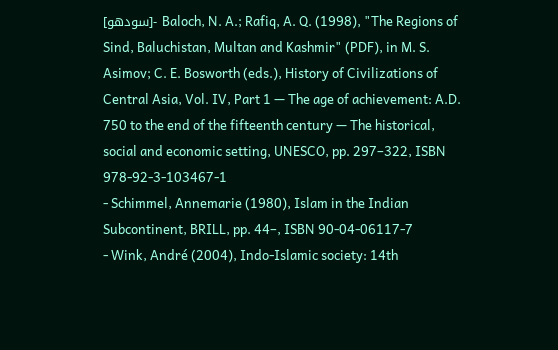[سودھو]- Baloch, N. A.; Rafiq, A. Q. (1998), "The Regions of Sind, Baluchistan, Multan and Kashmir" (PDF), in M. S. Asimov; C. E. Bosworth (eds.), History of Civilizations of Central Asia, Vol. IV, Part 1 — The age of achievement: A.D. 750 to the end of the fifteenth century — The historical, social and economic setting, UNESCO, pp. 297–322, ISBN 978-92-3-103467-1
- Schimmel, Annemarie (1980), Islam in the Indian Subcontinent, BRILL, pp. 44–, ISBN 90-04-06117-7
- Wink, André (2004), Indo-Islamic society: 14th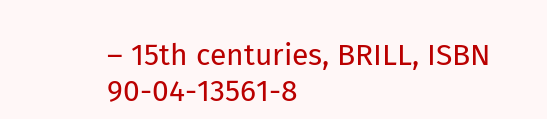– 15th centuries, BRILL, ISBN 90-04-13561-8